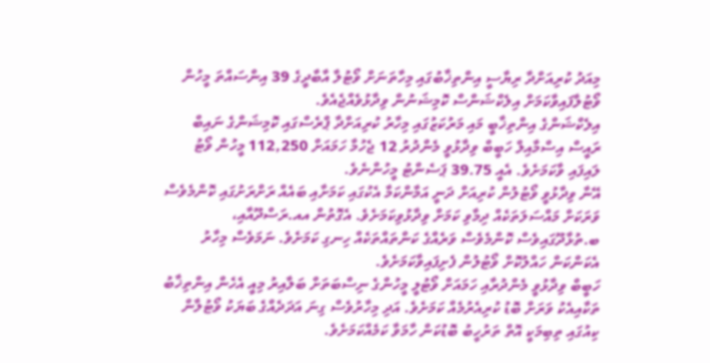މިއަދު ކުރިއަށްދާ ރިޔާސީ އިންތިޚާބުގައި މިހާތަނަށް ވޯޓުލާ އާބާދީގެ 39 އިންސައްތަ މީހުން ވޯޓުލާފައިވާކަމަށް އިލެކްޝަންސް ކޮމިޝަނުން ވިދާޅުވެއްޖެއެވެ.
އިލެކްޝަންގެ އިންތިޚާބީ މައި މަރުކަޒުގައި މިހާރު ކުރިއަށްދާ ޕްރެސްގައި ކޮމިޝަންގެ ނައިބް ރައީސް އިސްމާއިލް ހަބީބް ވިދާޅުވީ މެންދުރު 12 ޖެހުމާ ހަމައަށް 112,250 މީހުން ވޯޓު ލައިފައި ވާކަމަށެވެ. އެއީ 39.75 ޕަސެންޓު މީހުންނެވެ.
އޭނާ ވިދާޅުވީ ވޯޓުލުން ކުރިއަށް ދަނީ އަމާންކަމާ އެކުގައި ކަމަށާއި ބައެއް ރަށްރަށުގައި ކޮންމެވެސް ވަރަކަށް މައްސަލަތަކެއް ދިމާވި ކަމަށް ވިދާޅުވިކަމަށެވެ. އެގޮތުން އއ.ރަސްދޫއާއި، ބ.ތުޅާދޫގައިވެސް ކޮންމެވެސް ވަރެއްގެ ކަންތައްތަކެއް ހިނގި ކަމަށެވެ. ނަމަވެސް މިހާރު އެކަންކަން ހައްލުކޮށް ވޯޓުލުން ފެށިފައިވާކަމަށެވެ.
ހަބީބް ވިދާޅުވީ މެންދުރާއި ހަމައަށް ވޯޓުލީ މީހުންގެ ނިސްބަތަށް ބަލާއިރު މިއީ އެހެން އިންތިޚާބު ތަކާއިއެކު ވަރަށް ބޮޑު ކުރިއެރުމެއް ކަމަށެވެ. އަދި މިހާރުވެސް ގިނަ އަދަދެއްގެ ބަޔަކު ވޯޓުލާން ކިއުގައި ތިބިމަކީ އޮތް ތަރުހީބު ބޮޑުކަން ހާމަވާ ކަމެއްކަމަށެވެ.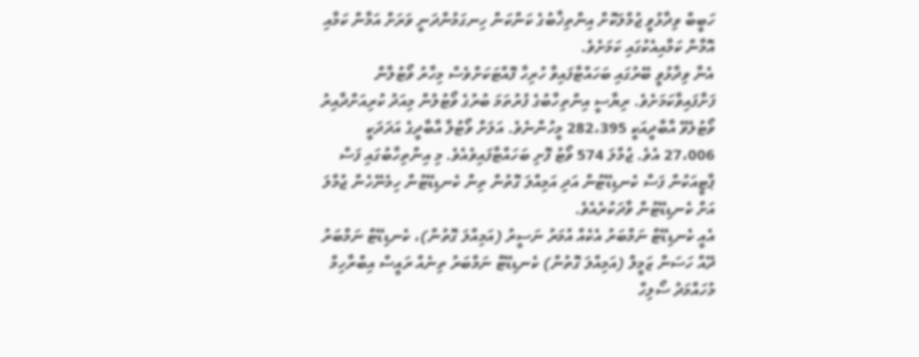ހަބީބް ވިދާޅުވީ ޖުމްލަކޮށް އިންތިޚާބުގެ ކަންކަން ހިނގަމުންދަނީ ވަރަށް އަމާން ކަމާއި އޮމާން ކަމާއިއެކުގައި ކަމަށެވެ.
އެނާ ވިދާޅުވީ ބޭރުގައި ބަހައްޓާފައިވާ ހުރިހާ ފޮއްޓަކަށްވެސް މިހާރު ވޯޓުލާން ފަށާފައިވާކަމަށެވެ. ރިޔާސީ އިންތިހާބުގެ ފުރުތަމަ ބުރުގެ ވޯޓުލުން މިއަދު ކުރިއަށްދާއިރު ވޯޓުލެވޭ އާބާދީއަކީ 282،395 މީހުންނެވެ. އަލަށް ވޯޓުލާ އާބާދީގެ އަދަދަކީ 27،006 އެވެ. ޖުމްލަ 574 ވޯޓު ފޮށި ބަހައްޓާފައިވެއެވެ. މި އިންތިހާބުގައި ފަސް ޕާޓީއަކުން ފަސް ކެނޑިޑޭޓުން އަދި އަމިއްލަ ގޮތުން ތިން ކެނޑިޑޭޓުން ހިމެނޭހެން ޖުމްލަ އަށް ކެނޑިޑޭޓުން ވާދަކުރެއެވެ.
އެއީ ކެނޑިޑޭޓް ނަމްބަރު އެކެއް އުމަރު ނަސީރު (އަމިއްލަ ގޮތުން)، ކެނޑިޑޭޓް ނަމްބަރު ދޭއް ހަސަން ޒަމީލް (އަމިއްލަ ގޮތުން) ކެނޑިޑޭޓް ނަމްބަރު ތިނެއް ރައީސް އިބްރާހިމް މުހައްމަދު ސޯލިހް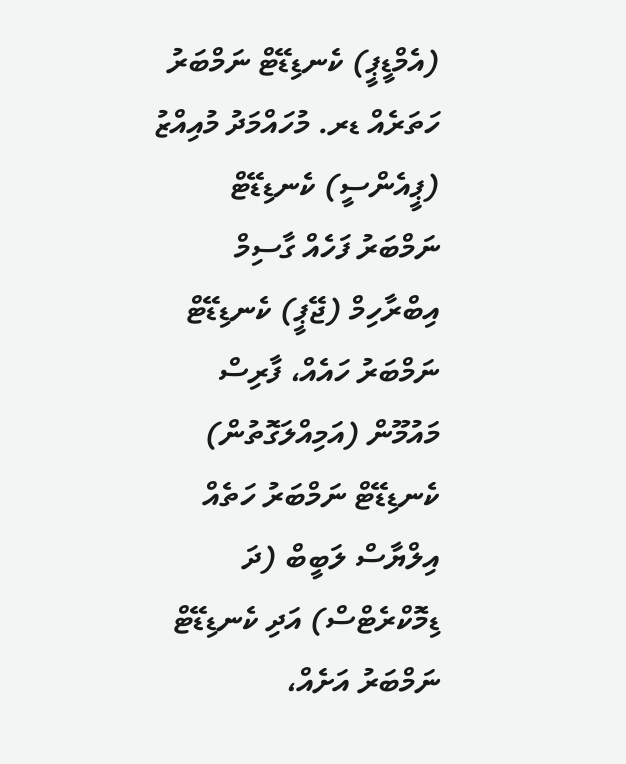(އެމްޑީޕީ) ކެނޑިޑޭޓް ނަމްބަރު ހަތަރެއް ޑރ. މުހައްމަދު މުއިއްޒު (ޕީއެންސީ) ކެނޑިޑޭޓް ނަމްބަރު ފަހެއް ގާސިމް އިބްރާހިމް (ޖޭޕީ) ކެނޑިޑޭޓް ނަމްބަރު ހައެއް، ފާރިސް މައުމޫން (އަމިއްލަގޮތުން) ކެނޑިޑޭޓް ނަމްބަރު ހަތެއް އިލްޔާސް ލަބީބް (ދަ ޑިމޮކްރެޓްސް) އަދި ކެނޑިޑޭޓް ނަމްބަރު އަށެއް،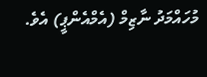މުހައްމަދު ނާޒިމް (އެމްއެންޕީ) އެވެ.